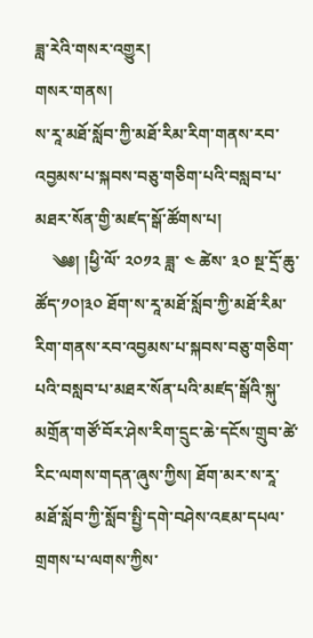ཟླ་རེའི་གསར་འགྱུར།
གསར་གནས།
ས་རཱ་མཐོ་སློབ་ཀྱི་མཐོ་རིམ་རིག་གནས་རབ་འབྱམས་པ་སྐབས་བཅུ་གཅིག་པའི་བསླབ་པ་མཐར་སོན་གྱི་མཛད་སྒོ་ཚོགས་པ།
    ༄༅། །ཕྱི་ལོ་ ༢༠༡༢ ཟླ་ ༤ ཚེས་ ༣༠ སྔ་དྲོ་ཆུ་ཚོད་༡༠།༣༠ ཐོག་ས་རཱ་མཐོ་སློབ་ཀྱི་མཐོ་རིམ་རིག་གནས་རབ་འབྱམས་པ་སྐབས་བཅུ་གཅིག་པའི་བསླབ་པ་མཐར་སོན་པའི་མཛད་སྒོའི་སྐུ་མགྲོན་གཙོ་བོར་ཤེས་རིག་དྲུང་ཆེ་དངོས་གྲུབ་ཚེ་རིང་ལགས་གདན་ཞུས་ཀྱིས། ཐོག་མར་ས་རཱ་མཐོ་སློབ་ཀྱི་སློབ་སྤྱི་དགེ་བཤེས་འཇམ་དཔལ་གྲགས་པ་ལགས་ཀྱིས་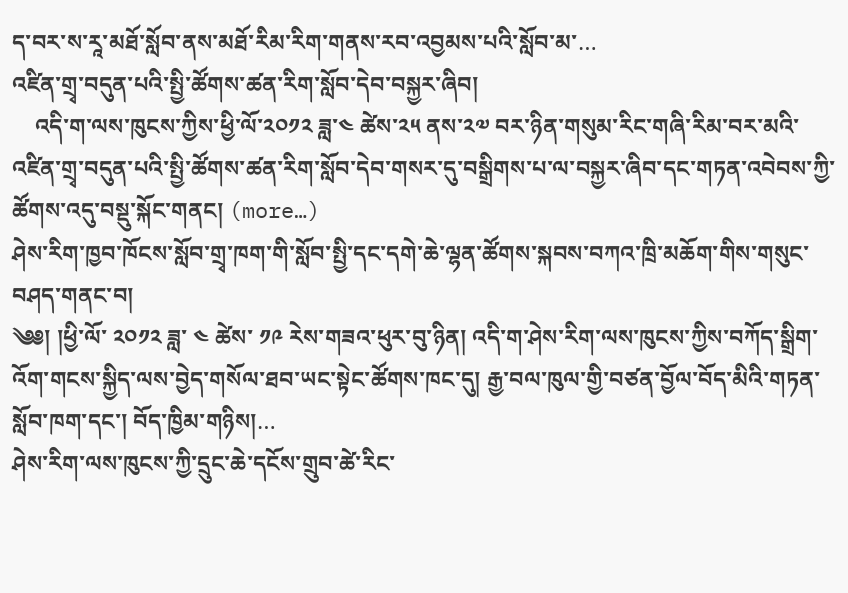ད་བར་ས་རཱ་མཐོ་སློབ་ནས་མཐོ་རིམ་རིག་གནས་རབ་འབྱམས་པའི་སློབ་མ་…
འཛིན་གྲྭ་བདུན་པའི་སྤྱི་ཚོགས་ཚན་རིག་སློབ་དེབ་བསྐྱར་ཞིབ།
    འདི་ག་ལས་ཁུངས་ཀྱིས་ཕྱི་ལོ་༢༠༡༢ ཟླ་༤ ཚེས་༢༥ ནས་༢༧ བར་ཉིན་གསུམ་རིང་གཞི་རིམ་བར་མའི་འཛིན་གྲྭ་བདུན་པའི་སྤྱི་ཚོགས་ཚན་རིག་སློབ་དེབ་གསར་དུ་བསྒྲིགས་པ་ལ་བསྐྱར་ཞིབ་དང་གཏན་འབེབས་ཀྱི་ཚོགས་འདུ་བསྡུ་སྐོང་གནང། (more…)
ཤེས་རིག་ཁྱབ་ཁོངས་སློབ་གྲྭ་ཁག་གི་སློབ་སྤྱི་དང་དགེ་ཆེ་ལྷན་ཚོགས་སྐབས་བཀའ་ཁྲི་མཆོག་གིས་གསུང་བཤད་གནང་བ།
༄༅། །ཕྱི་ལོ་ ༢༠༡༢ ཟླ་ ༤ ཚེས་ ༡༩ རེས་གཟའ་ཕུར་བུ་ཉིན། འདི་ག་ཤེས་རིག་ལས་ཁུངས་ཀྱིས་བཀོད་སྒྲིག་འོག་གངས་སྐྱིད་ལས་བྱེད་གསོལ་ཐབ་ཡང་སྟེང་ཚོགས་ཁང་དུ། རྒྱ་བལ་ཁུལ་གྱི་བཙན་བྱོལ་བོད་མིའི་གཏན་སློབ་ཁག་དང་། བོད་ཁྱིམ་གཉིས།…
ཤེས་རིག་ལས་ཁུངས་ཀྱི་དྲུང་ཆེ་དངོས་གྲུབ་ཚེ་རིང་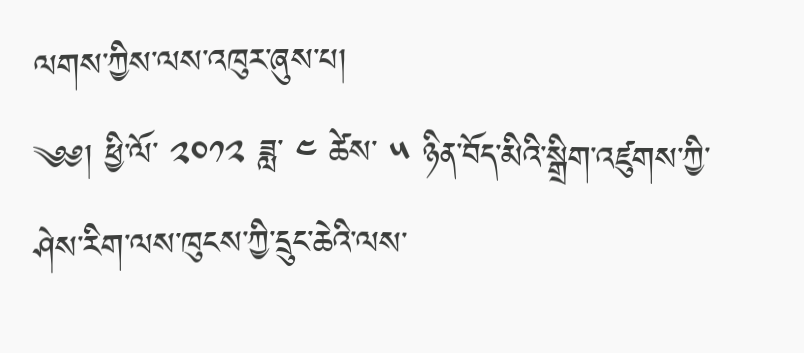ལགས་ཀྱིས་ལས་འཁུར་ཞུས་པ།
༄༅། ཕྱི་ལོ་ ༢༠༡༢ ཟླ་ ༤ ཚེས་ ༥ ཉིན་བོད་མིའི་སྒྲིག་འཛུགས་ཀྱི་ཤེས་རིག་ལས་ཁུངས་ཀྱི་དྲུང་ཆེའི་ལས་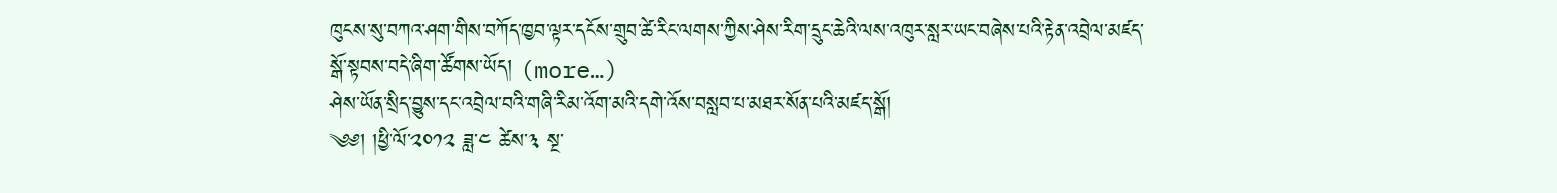ཁུངས་སུ་བཀའ་ཤག་གིས་བཀོད་ཁྱབ་ལྟར་དངོས་གྲུབ་ཚེ་རིང་ལགས་ཀྱིས་ཤེས་རིག་དྲུང་ཆེའི་ལས་འཁུར་སླར་ཡང་བཞེས་པའི་རྟེན་འབྲེལ་མཛད་སྒོ་སྟབས་བདེ་ཞིག་ཚོགས་ཡོད། (more…)
ཤེས་ཡོན་སྲིད་བྱུས་དང་འབྲེལ་བའི་གཞི་རིམ་འོག་མའི་དགེ་འོས་བསླབ་པ་མཐར་སོན་པའི་མཛད་སྒོ།
༄༅། །ཕྱི་ལོ་༢༠༡༢ ཟླ་༤ ཚེས་༣ སྔ་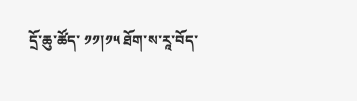དྲོ་ཆུ་ཚོད་ ༡༡།༡༥ ཐོག་ས་རཱ་བོད་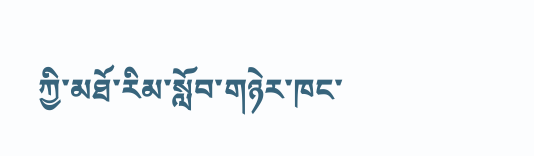ཀྱི་མཐོ་རིམ་སློབ་གཉེར་ཁང་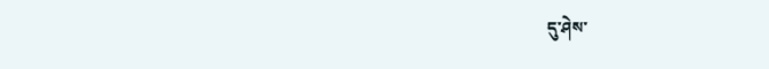དུ་ཤེས་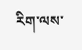རིག་ལས་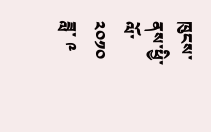ཁུངས་ནས་ཕྱི་ལོ་ ༢༠༡༠ ཟླ་ ༩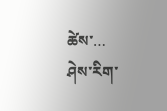ཚེས་…
ཤེས་རིག་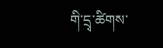གི་དྲྭ་ཚིགས་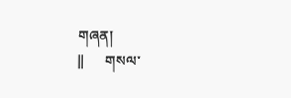གཞན།
||      གསལ་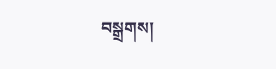བསྒྲགས།